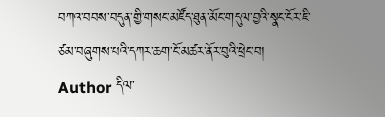བཀའ་བབས་བདུན་གྱི་གསང་མཛོད་ཐུན་མོང་གདུལ་བྱའི་སྣང་ངོར་ཇི་ཙམ་བཞུགས་པའི་དཀར་ཆག་ངོ་མཚར་ནོར་བུའི་ཕྲེང་བ།
Author དིལ་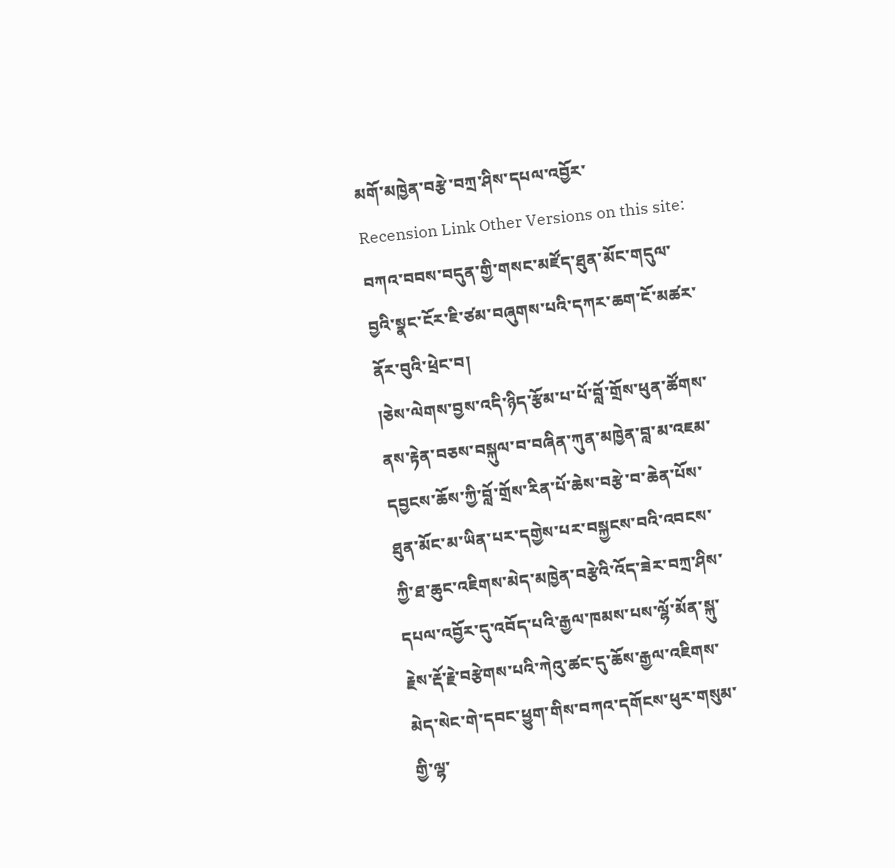མགོ་མཁྱེན་བརྩེ་བཀྲ་ཤིས་དཔལ་འབྱོར་
Recension Link Other Versions on this site: བཀའ་བབས་བདུན་གྱི་གསང་མཛོད་ཐུན་མོང་གདུལ་བྱའི་སྣང་ངོར་ཇི་ཙམ་བཞུགས་པའི་དཀར་ཆག་ངོ་མཚར་ནོར་བུའི་ཕྲེང་བ།
།ཅེས་ལེགས་བྱས་འདི་ཉིད་རྩོམ་པ་པོ་བློ་གྲོས་ཕུན་ཚོགས་ནས་རྟེན་བཅས་བསྐུལ་བ་བཞིན་ཀུན་མཁྱེན་བླ་མ་འཇམ་དབྱངས་ཆོས་ཀྱི་བློ་གྲོས་རིན་པོ་ཆེས་བརྩེ་བ་ཆེན་པོས་ཐུན་མོང་མ་ཡིན་པར་དགྱེས་པར་བསྐྱངས་བའི་འབངས་ཀྱི་ཐ་ཆུང་འཇིགས་མེད་མཁྱེན་བརྩེའི་འོད་ཟེར་བཀྲ་ཤིས་དཔལ་འབྱོར་དུ་འབོད་པའི་རྒྱལ་ཁམས་པས་ལྷོ་མོན་སྐུ་རྗེས་རྡོ་རྗེ་བརྩེགས་པའི་ཀེའུ་ཚང་དུ་ཆོས་རྒྱལ་འཇིགས་མེད་སེང་གེ་དབང་ཕྱུག་གིས་བཀའ་དགོངས་ཕུར་གསུམ་གྱི་ལྷ་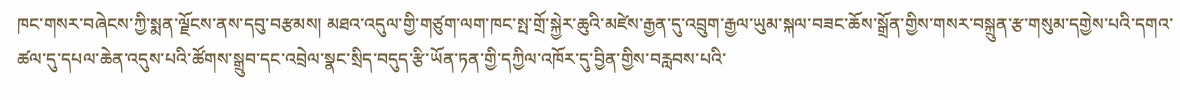ཁང་གསར་བཞེངས་ཀྱི་སྨན་ལྗོངས་ནས་དབུ་བརྩམས། མཐའ་འདུལ་གྱི་གཙུག་ལག་ཁང་སྤ་གྲོ་སྐྱེར་ཆུའི་མཛེས་རྒྱན་དུ་འབྲུག་རྒྱལ་ཡུམ་སྐལ་བཟང་ཆོས་སྒྲོན་གྱིས་གསར་བསྐྲུན་རྩ་གསུམ་དགྱེས་པའི་དགའ་ཚལ་དུ་དཔལ་ཆེན་འདུས་པའི་ཚོགས་སྒྲུབ་དང་འབྲེལ་སྣང་སྲིད་བདུད་རྩི་ཡོན་ཏན་གྱི་དཀྱིལ་འཁོར་དུ་བྱིན་གྱིས་བརླབས་པའི་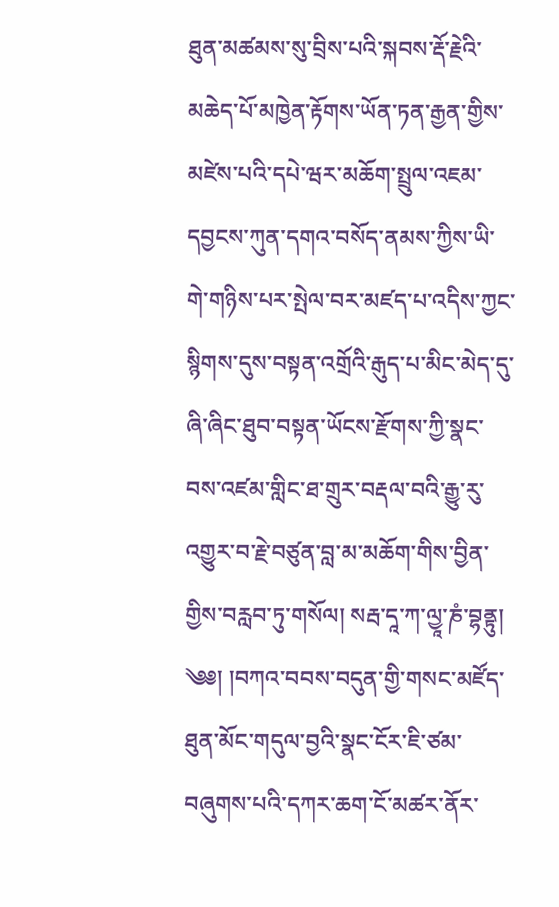ཐུན་མཚམས་སུ་བྲིས་པའི་སྐབས་རྡོ་རྗེའི་མཆེད་པོ་མཁྱེན་རྟོགས་ཡོན་ཏན་རྒྱན་གྱིས་མཛེས་པའི་དཔེ་ཝར་མཆོག་སྤྲུལ་འཇམ་དབྱངས་ཀུན་དགའ་བསོད་ནམས་ཀྱིས་ཡི་གེ་གཉིས་པར་སྤེལ་བར་མཛད་པ་འདིས་ཀྱང་སྙིགས་དུས་བསྟན་འགྲོའི་རྒུད་པ་མིང་མེད་དུ་ཞི་ཞིང་ཐུབ་བསྟན་ཡོངས་རྫོགས་ཀྱི་སྣང་བས་འཛམ་གླིང་ཐ་གྲུར་བརྡལ་བའི་རྒྱུ་རུ་འགྱུར་བ་རྗེ་བཙུན་བླ་མ་མཆོག་གིས་བྱིན་གྱིས་བརླབ་ཏུ་གསོལ། སརྦ་དཱ་ཀ་ལྱཱ་ཎཾ་བྷནྟུ།
༄༅། །བཀའ་བབས་བདུན་གྱི་གསང་མཛོད་ཐུན་མོང་གདུལ་བྱའི་སྣང་ངོར་ཇི་ཙམ་བཞུགས་པའི་དཀར་ཆག་ངོ་མཚར་ནོར་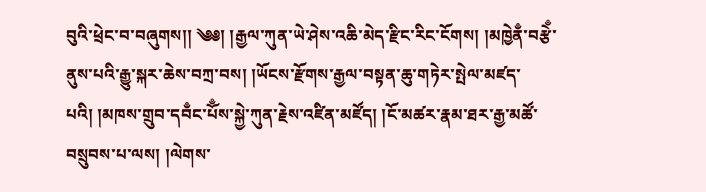བུའི་ཕྲེང་བ་བཞུགས།། ༄༅། །རྒྱལ་ཀུན་ཡེ་ཤེས་འཆི་མེད་རྫིང་རིང་ངོགས། །མཁྱེནྃ་བརྩེྃ་ནུས་པའི་རྒྱུ་སྐར་ཆེས་བཀྲ་བས། །ཡོངས་རྫོགས་རྒྱལ་བསྟན་ཆུ་གཏེར་སྤེལ་མཛད་པའི། །མཁས་གྲུབ་དབྃང་པོྃས་སྐྱེ་ཀུན་རྗེས་འཛིན་མཛོད། །ངོ་མཚར་རྣམ་ཐར་རྒྱ་མཚོ་བསྲུབས་པ་ལས། །ལེགས་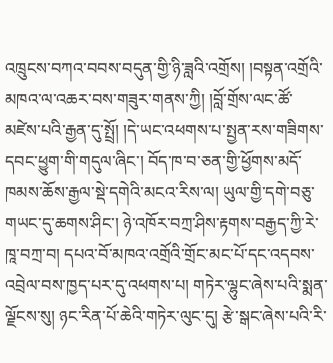འཁྲུངས་བཀའ་བབས་བདུན་གྱི་ཉི་ཟླའི་འགྲོས། །བསྟན་འགྲོའི་མཁའ་ལ་འཆར་བས་གཟུར་གནས་ཀྱི། །བློ་གྲོས་ལང་ཚོ་མཛེས་པའི་རྒྱན་དུ་སྤྲོ། །དེ་ཡང་འཕགས་པ་སྤྱན་རས་གཟིགས་དབང་ཕྱུག་གི་གདུལ་ཞིང་། བོད་ཁ་བ་ཅན་གྱི་ཕྱོགས་མདོ་ཁམས་ཆོས་རྒྱལ་སྡེ་དགེའི་མངའ་རིས་ལ། ཡུལ་གྱི་དགེ་བཅུ་གཡང་དུ་ཆགས་ཤིང་། ཉེ་འཁོར་བཀྲ་ཤིས་རྟགས་བརྒྱད་ཀྱི་རེ་ཁཱ་བཀྲ་བ། དཔའ་བོ་མཁའ་འགྲོའི་གྲོང་མང་པོ་དང་འདབས་འབྲེལ་བས་ཁྱད་པར་དུ་འཕགས་པ། གཏེར་ལྷུང་ཞེས་པའི་སྨན་ལྗོངས་སུ། ཉང་རིན་པོ་ཆེའི་གཏེར་ལུང་དུ། རྩེ་སྒང་ཞེས་པའི་རི་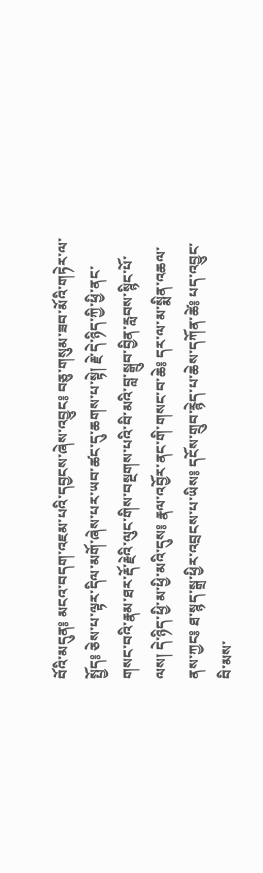བོའི་མདུན༔ མངའ་བདག་འཇམ་པའི་དབྱངས་ཞེས་འབྱུང༔ བཅུ་གསུམ་ཟབ་མོའི་གཏེར་ལ་སྤྱོད༔ ཅེས་པ་ལྟར་དིལ་མགོ་ཞེས་པར་ཡབ་ཚང་དུ་ཆགས་པ་སྟེ། རྗེ་དེ་ཉིད་ཀྱི་ཕྱི་ནང་གསང་བའི་རྣམ་ཐར་རྡོ་རྗེའི་ལུང་གིས་བསྔགས་པའི་བི་མའི་བླ་སྒྲུབ་བྱིན་རླབས་སྙིང་པོ་ལས། དེ་ཉིད་ཕྱི་མ་ཕྱི་མའི་དུས༔ རྣལ་འབྱོར་ནང་གི་གསང་བ་ཆེ༔ དར་ལ་མ་སྨིན་འཆལ་ནས་ཀྱང༔ ཐ་སྙད་སྒྲ་ཕྱིར་འབྲངས་པ་ཡིས༔ དངོས་གྲུབ་རྙེད་པ་ཆེས་དཀོན་ཚེ༔ པད་འབྱུང་བི་མས་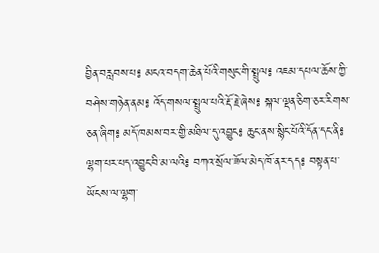བྱིན་བརླབས་པ༔ མངའ་བདག་ཆེན་པོའི་གསུང་གི་སྤྲུལ༔ འཇམ་དཔལ་ཆོས་ཀྱི་བཤེས་གཉེན་ནམ༔ འོད་གསལ་སྤྲུལ་པའི་རྡོ་རྗེ་ཞེས༔ སྐལ་ལྡན་ཅིག་ཅར་རིགས་ཅན་ཞིག༔ མདོ་ཁམས་བར་གྱི་མཐིལ་དུ་འབྱུང༔ ཆུང་ནས་སྙིང་པོའི་དོན་དང་ནི༔ ལྷག་པར་པད་འབྱུང་བི་མ་ལའི༔ བཀའ་སྲོལ་ཟོལ་མེད་ཁོ་ནར་དད༔ བསྟན་པ་ཡོངས་ལ་ལྷག་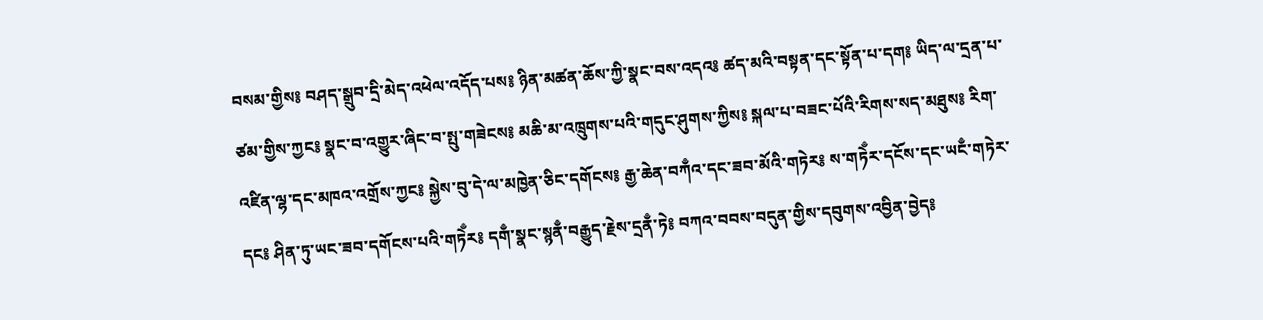བསམ་གྱིས༔ བཤད་སྒྲུབ་དྲི་མེད་འཕེལ་འདོད་པས༔ ཉིན་མཚན་ཆོས་ཀྱི་སྣང་བས་འདའ༔ ཚད་མའི་བསྟན་དང་སྟོན་པ་དག༔ ཡིད་ལ་དྲན་པ་ཙམ་གྱིས་ཀྱང༔ སྣང་བ་འགྱུར་ཞིང་བ་སྤུ་གཟེངས༔ མཆི་མ་འཁྲུགས་པའི་གདུང་ཤུགས་ཀྱིས༔ སྐལ་པ་བཟང་པོའི་རིགས་སད་མཐུས༔ རིག་འཛིན་ལྷ་དང་མཁའ་འགྲོས་ཀྱང༔ སྐྱེས་བུ་དེ་ལ་མཁྱེན་ཅིང་དགོངས༔ རྒྱ་ཆེན་བཀྃའ་དང་ཟབ་མོའི་གཏེར༔ ས་གཏེྃར་དངོས་དང་ཡངྃ་གཏེར་དང༔ ཤིན་ཏུ་ཡང་ཟབ་དགོངས་པའི་གཏེྃར༔ དགྃ་སྣང་སྙནྃ་བརྒྱུད་རྗེས་དྲནྃ་ཏེ༔ བཀའ་བབས་བདུན་གྱིས་དབུགས་འབྱིན་བྱེད༔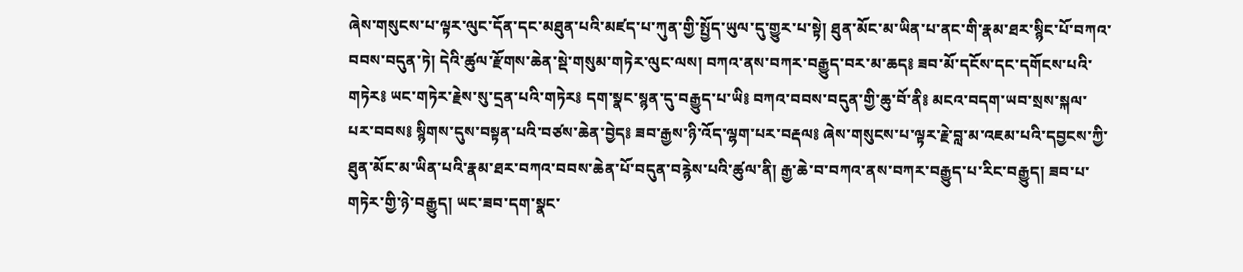ཞེས་གསུངས་པ་ལྟར་ལུང་དོན་དང་མཐུན་པའི་མཛད་པ་ཀུན་གྱི་སྤྱོད་ཡུལ་དུ་གྱུར་པ་སྟེ། ཐུན་མོང་མ་ཡིན་པ་ནང་གི་རྣམ་ཐར་སྙིང་པོ་བཀའ་བབས་བདུན་ཏེ། དེའི་ཚུལ་རྫོགས་ཆེན་སྡེ་གསུམ་གཏེར་ལུང་ལས། བཀའ་ནས་བཀར་བརྒྱུད་བར་མ་ཆད༔ ཟབ་མོ་དངོས་དང་དགོངས་པའི་གཏེར༔ ཡང་གཏེར་རྗེས་སུ་དྲན་པའི་གཏེར༔ དག་སྣང་སྙན་དུ་བརྒྱུད་པ་ཡི༔ བཀའ་བབས་བདུན་གྱི་ཆུ་བོ་ནི༔ མངའ་བདག་ཡབ་སྲས་སྐལ་པར་བབས༔ སྙིགས་དུས་བསྟན་པའི་བཙས་ཆེན་བྱེད༔ ཟབ་རྒྱས་ཉི་འོད་ལྷག་པར་བརྡལ༔ ཞེས་གསུངས་པ་ལྟར་རྗེ་བླ་མ་འཇམ་པའི་དབྱངས་ཀྱི་ཐུན་མོང་མ་ཡིན་པའི་རྣམ་ཐར་བཀའ་བབས་ཆེན་པོ་བདུན་བརྙེས་པའི་ཚུལ་ནི། རྒྱ་ཆེ་བ་བཀའ་ནས་བཀར་བརྒྱུད་པ་རིང་བརྒྱུད། ཟབ་པ་གཏེར་གྱི་ཉེ་བརྒྱུད། ཡང་ཟབ་དག་སྣང་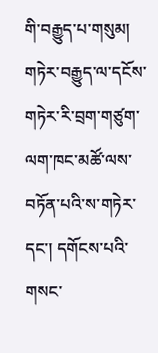གི་བརྒྱུད་པ་གསུམ། གཏེར་བརྒྱུད་ལ་དངོས་གཏེར་རི་བྲག་གཙུག་ལག་ཁང་མཚོ་ལས་བཏོན་པའི་ས་གཏེར་དང་། དགོངས་པའི་གསང་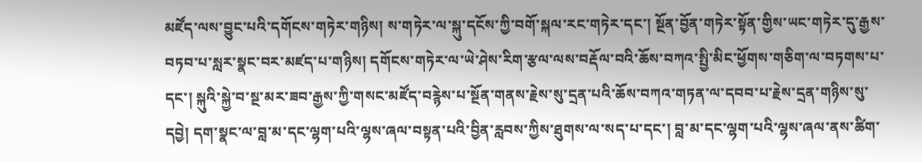མཛོད་ལས་བྱུང་པའི་དགོངས་གཏེར་གཉིས། ས་གཏེར་ལ་སྐུ་དངོས་ཀྱི་བགོ་སྐལ་རང་གཏེར་དང་། སྔོན་བྱོན་གཏེར་སྟོན་གྱིས་ཡང་གཏེར་དུ་རྒྱས་བཏབ་པ་སླར་སྣང་བར་མཛད་པ་གཉིས། དགོངས་གཏེར་ལ་ཡེ་ཤེས་རིག་རྩལ་ལས་བརྡོལ་བའི་ཆོས་བཀའ་སྤྱི་མིང་ཕྱོགས་གཅིག་ལ་བཏགས་པ་དང་། སྐུའི་སྐྱེ་བ་སྔ་མར་ཟབ་རྒྱས་ཀྱི་གསང་མཛོད་བརྙེས་པ་སྔོན་གནས་རྗེས་སུ་དྲན་པའི་ཆོས་བཀའ་གཏན་ལ་དབབ་པ་རྗེས་དྲན་གཉིས་སུ་དབྱེ། དག་སྣང་ལ་བླ་མ་དང་ལྷག་པའི་ལྷས་ཞལ་བསྟན་པའི་བྱིན་རླབས་ཀྱིས་ཐུགས་ལ་སད་པ་དང་། བླ་མ་དང་ལྷག་པའི་ལྷས་ཞལ་ནས་ཚིག་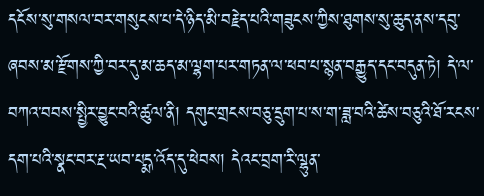དངོས་སུ་གསལ་བར་གསུངས་པ་དེ་ཉིད་མི་བརྗེད་པའི་གཟུངས་ཀྱིས་ཐུགས་སུ་ཆུད་ནས་དབུ་ཞབས་མ་རྫོགས་ཀྱི་བར་དུ་མ་ཆད་མ་ལྷག་པར་གཏན་ལ་ཕབ་པ་སྙན་བརྒྱུད་དང་བདུན་ཏེ། དེ་ལ་བཀའ་བབས་སྤྱིར་བྱུང་བའི་ཚུལ་ནི། དགུང་གྲངས་བཅུ་དྲུག་པ་ས་ག་ཟླ་བའི་ཚེས་བཅུའི་ཐོ་རངས་དག་པའི་སྣང་བར་རྔ་ཡབ་པདྨ་འོད་དུ་ཕེབས། དེའང་བྲག་རི་ལྷུན་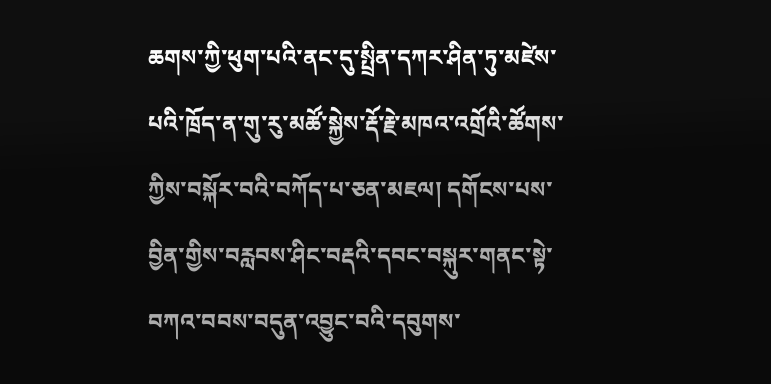ཆགས་ཀྱི་ཕུག་པའི་ནང་དུ་སྤྲིན་དཀར་ཤིན་ཏུ་མཛེས་པའི་ཁྲོད་ན་གུ་རུ་མཚོ་སྐྱེས་རྡོ་རྗེ་མཁའ་འགྲོའི་ཚོགས་ཀྱིས་བསྐོར་བའི་བཀོད་པ་ཅན་མཇལ། དགོངས་པས་བྱིན་གྱིས་བརླབས་ཤིང་བརྡའི་དབང་བསྐུར་གནང་སྟེ་བཀའ་བབས་བདུན་འབྱུང་བའི་དབུགས་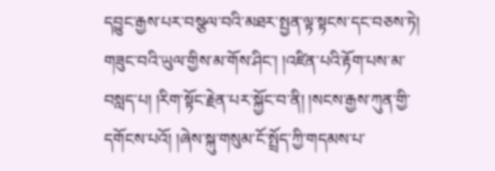དབྱུང་རྒྱས་པར་བསྩལ་བའི་མཐར་སྤྱན་ལྟ་སྟངས་དང་བཅས་ཏེ། གཟུང་བའི་ཡུལ་གྱིས་མ་གོས་ཤིང་། །འཛིན་པའི་རྟོག་པས་མ་བསླད་པ། །རིག་སྟོང་རྗེན་པར་སྐྱོང་བ་ནི། །སངས་རྒྱས་ཀུན་གྱི་དགོངས་པའོ། །ཞེས་སྐུ་གསུམ་ངོ་སྤྲོད་ཀྱི་གདམས་པ་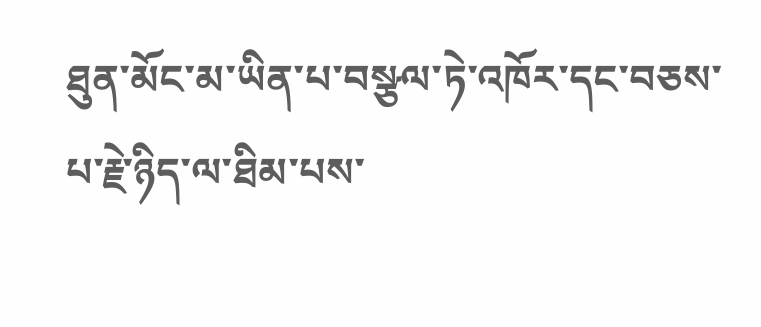ཐུན་མོང་མ་ཡིན་པ་བསྩལ་ཏེ་འཁོར་དང་བཅས་པ་རྗེ་ཉིད་ལ་ཐིམ་པས་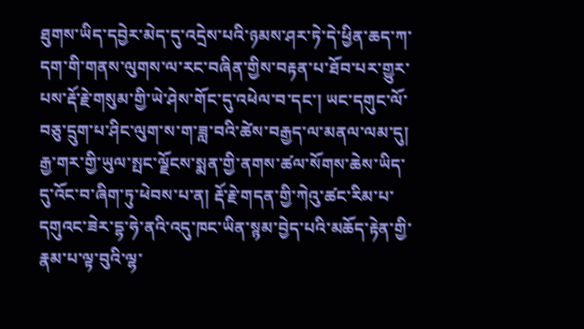ཐུགས་ཡིད་དབྱེར་མེད་དུ་འདྲེས་པའི་ཉམས་ཤར་ཏེ་དེ་ཕྱིན་ཆད་ཀ་དག་གི་གནས་ལུགས་ལ་རང་བཞིན་གྱིས་བརྟན་པ་ཐོབ་པར་གྱུར་པས་རྡོ་རྗེ་གསུམ་གྱི་ཡེ་ཤེས་གོང་དུ་འཕེལ་བ་དང་། ཡང་དགུང་ལོ་བཅུ་དྲུག་པ་ཤིང་ལུག་ས་ག་ཟླ་བའི་ཚེས་བརྒྱད་ལ་མནལ་ལམ་དུ། རྒྱ་གར་གྱི་ཡུལ་སྤང་ལྗོངས་སྨན་གྱི་ནགས་ཚལ་སོགས་ཆེས་ཡིད་དུ་འོང་བ་ཞིག་ཏུ་ཕེབས་པ་ན། རྡོ་རྗེ་གདན་གྱི་ཀེའུ་ཚང་རིམ་པ་དགུའང་ཟེར་དྷ་ཧེ་ནའི་འདུ་ཁང་ཡིན་སྙམ་བྱེད་པའི་མཆོད་རྟེན་གྱི་རྣམ་པ་ལྟ་བུའི་ལྷ་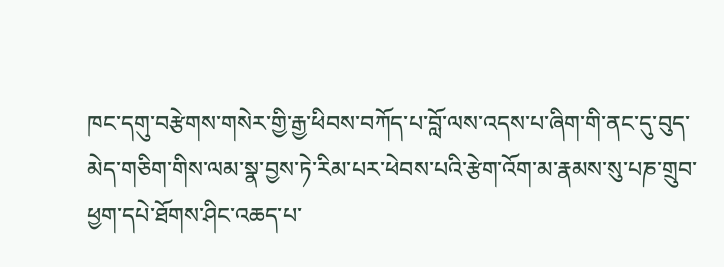ཁང་དགུ་བརྩེགས་གསེར་གྱི་རྒྱ་ཕིབས་བཀོད་པ་བློ་ལས་འདས་པ་ཞིག་གི་ནང་དུ་བུད་མེད་གཅིག་གིས་ལམ་སྣ་བྱས་ཏེ་རིམ་པར་ཕེབས་པའི་རྩེག་འོག་མ་རྣམས་སུ་པཎ་གྲུབ་ཕྱག་དཔེ་ཐོགས་ཤིང་འཆད་པ་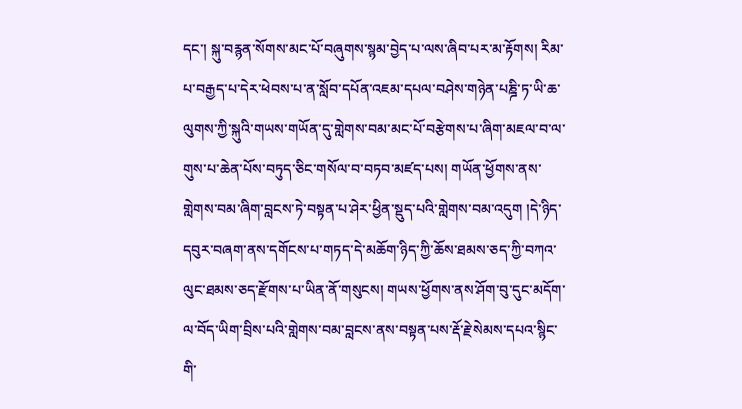དང་། སྐུ་བརྙན་སོགས་མང་པོ་བཞུགས་སྙམ་བྱེད་པ་ལས་ཞིབ་པར་མ་རྟོགས། རིམ་པ་བརྒྱད་པ་དེར་ཕེབས་པ་ན་སློབ་དཔོན་འཇམ་དཔལ་བཤེས་གཉེན་པཎྜི་ཏ་ཡི་ཆ་ལུགས་ཀྱི་སྐུའི་གཡས་གཡོན་དུ་གླེགས་བམ་མང་པོ་བརྩེགས་པ་ཞིག་མཇལ་བ་ལ་གུས་པ་ཆེན་པོས་བཏུད་ཅིང་གསོལ་བ་བཏབ་མཛད་པས། གཡོན་ཕྱོགས་ནས་གླེགས་བམ་ཞིག་བླངས་ཏེ་བསྟན་པ་ཤེར་ཕྱིན་སྡུད་པའི་གླེགས་བམ་འདུག །དེ་ཉིད་དབུར་བཞག་ནས་དགོངས་པ་གཏད་དེ་མཆོག་ཉིད་ཀྱི་ཆོས་ཐམས་ཅད་ཀྱི་བཀའ་ལུང་ཐམས་ཅད་རྫོགས་པ་ཡིན་ནོ་གསུངས། གཡས་ཕྱོགས་ནས་ཤོག་བུ་དུང་མདོག་ལ་བོད་ཡིག་བྲིས་པའི་གླེགས་བམ་བླངས་ནས་བསྟན་པས་རྡོ་རྗེ་སེམས་དཔའ་སྙིང་གི་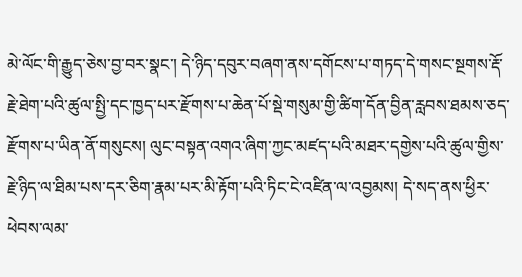མེ་ལོང་གི་རྒྱུད་ཅེས་བྱ་བར་སྣང་། དེ་ཉིད་དབུར་བཞག་ནས་དགོངས་པ་གཏད་དེ་གསང་སྔགས་རྡོ་རྗེ་ཐེག་པའི་ཚུལ་སྤྱི་དང་ཁྱད་པར་རྫོགས་པ་ཆེན་པོ་སྡེ་གསུམ་གྱི་ཚིག་དོན་བྱིན་རླབས་ཐམས་ཅད་རྫོགས་པ་ཡིན་ནོ་གསུངས། ལུང་བསྟན་འགའ་ཞིག་ཀྱང་མཛད་པའི་མཐར་དགྱེས་པའི་ཚུལ་གྱིས་རྗེ་ཉིད་ལ་ཐིམ་པས་དར་ཅིག་རྣམ་པར་མི་རྟོག་པའི་ཏིང་ངེ་འཛིན་ལ་འབྱམས། དེ་སད་ནས་ཕྱིར་ཕེབས་ལམ་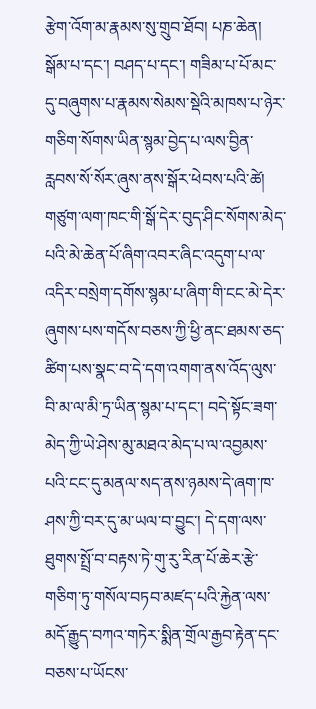རྩེག་འོག་མ་རྣམས་སུ་གྲུབ་ཐོབ། པཎ་ཆེན། སྒོམ་པ་དང་། བཤད་པ་དང་། གཟིམ་པ་པོ་མང་དུ་བཞུགས་པ་རྣམས་སེམས་སྡེའི་མཁས་པ་ཉེར་གཅིག་སོགས་ཡིན་སྙམ་བྱེད་པ་ལས་བྱིན་རླབས་སོ་སོར་ཞུས་ནས་སྒོར་ཕེབས་པའི་ཚེ། གཙུག་ལག་ཁང་གི་སྒོ་དེར་བུད་ཤིང་སོགས་མེད་པའི་མེ་ཆེན་པོ་ཞིག་འབར་ཞིང་འདུག་པ་ལ་འདིར་བསྲེག་དགོས་སྙམ་པ་ཞིག་གི་ངང་མེ་དེར་ཞུགས་པས་གདོས་བཅས་ཀྱི་ཕྱི་ནང་ཐམས་ཅད་ཚིག་པས་སྣང་བ་དེ་དག་འགག་ནས་འོད་ལུས་བི་མ་ལ་མི་ཏྲ་ཡིན་སྙམ་པ་དང་། བདེ་སྟོང་ཟག་མེད་ཀྱི་ཡེ་ཤེས་མུ་མཐའ་མེད་པ་ལ་འབྱམས་པའི་ངང་དུ་མནལ་སད་ནས་ཉམས་དེ་ཞག་ཁ་ཤས་ཀྱི་བར་དུ་མ་ཡལ་བ་བྱུང་། དེ་དག་ལས་ཐུགས་སྤྲོ་བ་བརྟས་ཏེ་གུ་རུ་རིན་པོ་ཆེར་རྩེ་གཅིག་ཏུ་གསོལ་བཏབ་མཛད་པའི་རྐྱེན་ལས་མདོ་རྒྱུད་བཀའ་གཏེར་སྨིན་གྲོལ་རྒྱབ་རྟེན་དང་བཅས་པ་ཡོངས་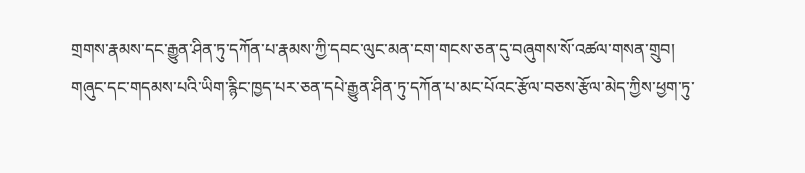གྲགས་རྣམས་དང་རྒྱུན་ཤིན་ཏུ་དཀོན་པ་རྣམས་ཀྱི་དབང་ལུང་མན་ངག་གངས་ཅན་དུ་བཞུགས་སོ་འཚལ་གསན་གྲུབ། གཞུང་དང་གདམས་པའི་ཡིག་རྙིང་ཁྱད་པར་ཅན་དཔེ་རྒྱུན་ཤིན་ཏུ་དཀོན་པ་མང་པོའང་རྩོལ་བཅས་རྩོལ་མེད་ཀྱིས་ཕྱག་ཏུ་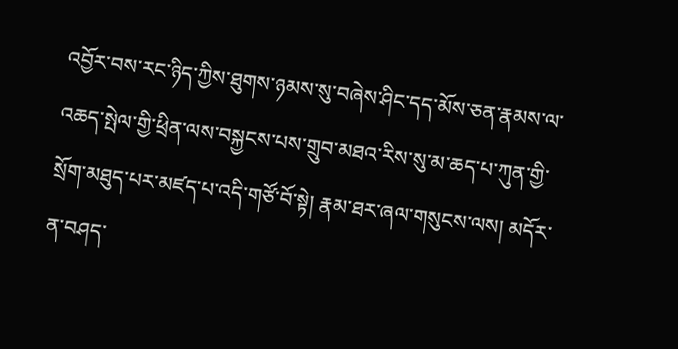འབྱོར་བས་རང་ཉིད་ཀྱིས་ཐུགས་ཉམས་སུ་བཞེས་ཤིང་དད་མོས་ཅན་རྣམས་ལ་འཆད་སྤེལ་གྱི་ཕྲིན་ལས་བསྐྱངས་པས་གྲུབ་མཐའ་རིས་སུ་མ་ཆད་པ་ཀུན་གྱི་སྲོག་མཐུད་པར་མཛད་པ་འདི་གཙོ་བོ་སྟེ། རྣམ་ཐར་ཞལ་གསུངས་ལས། མདོར་ན་བཤད་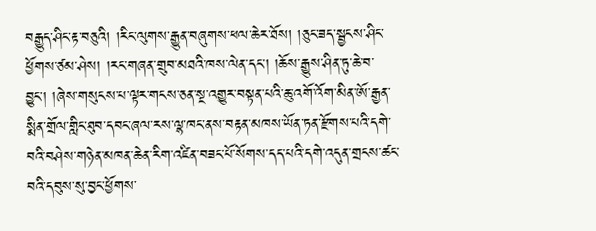བརྒྱུད་ཤིང་རྟ་བཅུའི། །རིང་ལུགས་རྒྱུན་བཞུགས་ཕལ་ཆེར་ཐོས། །ཅུང་ཟད་སྦྱངས་ཤིང་ཕྱོགས་ཙམ་ཤེས། །རང་གཞན་གྲུབ་མཐའི་ཁས་ལེན་དང་། །ཆོས་རྒྱུས་ཤིན་ཏུ་ཆེ་བ་བྱུང་། །ཞེས་གསུངས་པ་ལྟར་གངས་ཅན་སྔ་འགྱུར་བསྟན་པའི་ཆུ་འགོ་འོག་མིན་ཨོ་རྒྱན་སྨིན་གྲོལ་གླིང་ཐུབ་དབང་ཞལ་རས་ལྷ་ཁང་ནས་བརྟན་མཁས་ཡོན་ཏན་རྫོགས་པའི་དགེ་བའི་བཤེས་གཉེན་མཁན་ཆེན་རིག་འཛིན་བཟང་པོ་སོགས་དད་པའི་དགེ་འདུན་གྲངས་ཚང་བའི་དབུས་སུ་བྱང་ཕྱོགས་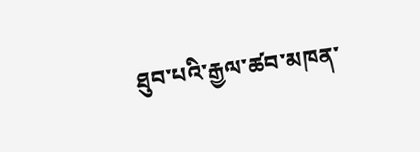ཐུབ་པའི་རྒྱལ་ཚབ་མཁན་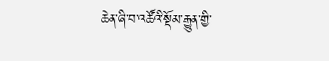ཆེན་ཞི་བ་འཚོའི་སྡོམ་རྒྱུན་གྱི་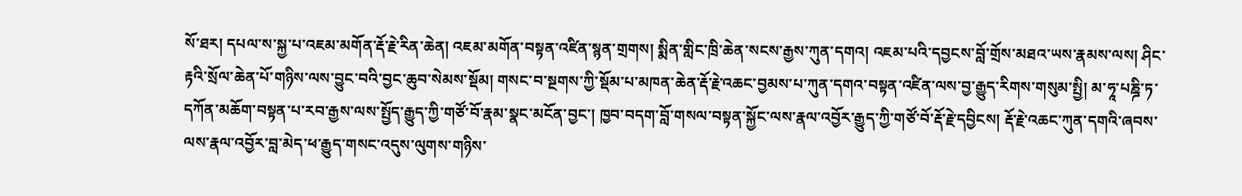སོ་ཐར། དཔལ་ས་སྐྱ་པ་འཇམ་མགོན་རྡོ་རྗེ་རིན་ཆེན། འཇམ་མགོན་བསྟན་འཛིན་སྙན་གྲགས། སྨིན་གླིང་ཁྲི་ཆེན་སངས་རྒྱས་ཀུན་དགའ། འཇམ་པའི་དབྱངས་བློ་གྲོས་མཐའ་ཡས་རྣམས་ལས། ཤིང་རྟའི་སྲོལ་ཆེན་པོ་གཉིས་ལས་བྱུང་བའི་བྱང་ཆུབ་སེམས་སྡོམ། གསང་བ་སྔགས་ཀྱི་སྡོམ་པ་མཁན་ཆེན་རྡོ་རྗེ་འཆང་བྱམས་པ་ཀུན་དགའ་བསྟན་འཛིན་ལས་བྱ་རྒྱུད་རིགས་གསུམ་སྤྱི། མ་ཧཱ་པཎྜི་ཏ་དཀོན་མཆོག་བསྟན་པ་རབ་རྒྱས་ལས་སྤྱོད་རྒྱུད་ཀྱི་གཙོ་བོ་རྣམ་སྣང་མངོན་བྱང་། ཁྱབ་བདག་བློ་གསལ་བསྟན་སྐྱོང་ལས་རྣལ་འབྱོར་རྒྱུད་ཀྱི་གཙོ་བོ་རྡོ་རྗེ་དབྱིངས། རྡོ་རྗེ་འཆང་ཀུན་དགའི་ཞབས་ལས་རྣལ་འབྱོར་བླ་མེད་ཕ་རྒྱུད་གསང་འདུས་ལུགས་གཉིས་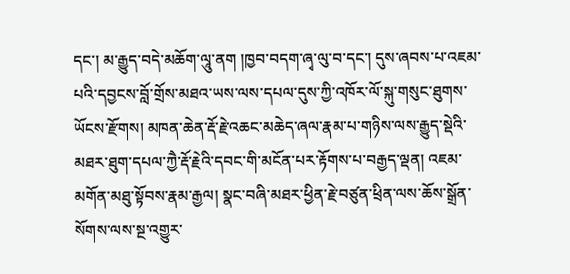དང་། མ་རྒྱུད་བདེ་མཆོག་ལཱུ་ནག །ཁྱབ་བདག་ཞྭ་ལུ་བ་དང་། དུས་ཞབས་པ་འཇམ་པའི་དབྱངས་བློ་གྲོས་མཐའ་ཡས་ལས་དཔལ་དུས་ཀྱི་འཁོར་ལོ་སྐུ་གསུང་ཐུགས་ཡོངས་རྫོགས། མཁན་ཆེན་རྡོ་རྗེ་འཆང་མཆེད་ཞལ་རྣམ་པ་གཉིས་ལས་རྒྱུད་སྡེའི་མཐར་ཐུག་དཔལ་ཀྱཻ་རྡོ་རྗེའི་དབང་གི་མངོན་པར་རྟོགས་པ་བརྒྱད་ལྡན། འཇམ་མགོན་མཐུ་སྟོབས་རྣམ་རྒྱལ། སྣང་བཞི་མཐར་ཕྱིན་རྗེ་བཙུན་ཕྲིན་ལས་ཆོས་སྒྲོན་སོགས་ལས་སྔ་འགྱུར་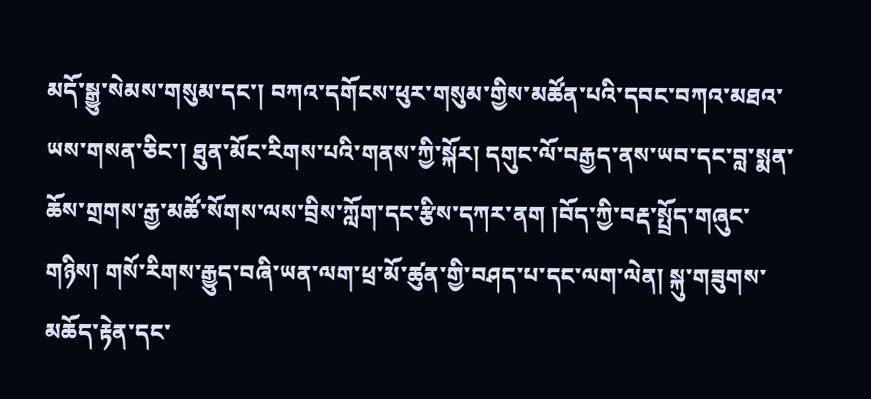མདོ་སྒྱུ་སེམས་གསུམ་དང་། བཀའ་དགོངས་ཕུར་གསུམ་གྱིས་མཚོན་པའི་དབང་བཀའ་མཐའ་ཡས་གསན་ཅིང་། ཐུན་མོང་རིགས་པའི་གནས་ཀྱི་སྐོར། དགུང་ལོ་བརྒྱད་ནས་ཡབ་དང་བླ་སྨན་ཆོས་གྲགས་རྒྱ་མཚོ་སོགས་ལས་བྲིས་ཀློག་དང་རྩིས་དཀར་ནག །བོད་ཀྱི་བརྡ་སྤྲོད་གཞུང་གཉིས། གསོ་རིགས་རྒྱུད་བཞི་ཡན་ལག་ཕྲ་མོ་ཚུན་གྱི་བཤད་པ་དང་ལག་ལེན། སྐུ་གཟུགས་མཆོད་རྟེན་དང་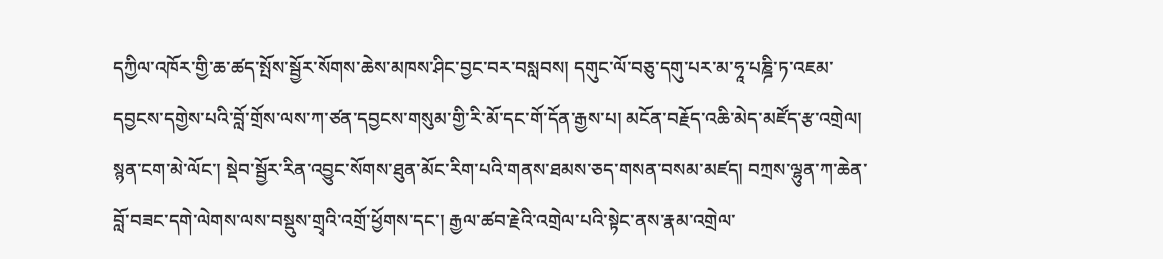དཀྱིལ་འཁོར་གྱི་ཆ་ཚད་སྤོས་སྦྱོར་སོགས་ཆེས་མཁས་ཤིང་བྱང་བར་བསླབས། དགུང་ལོ་བཅུ་དགུ་པར་མ་ཧཱ་པཎྜི་ཏ་འཇམ་དབྱངས་དགྱེས་པའི་བློ་གྲོས་ལས་ཀ་ཙན་དབྱངས་གསུམ་གྱི་རི་མོ་དང་གོ་དོན་རྒྱས་པ། མངོན་བརྗོད་འཆི་མེད་མཛོད་རྩ་འགྲེལ། སྙན་ངག་མེ་ལོང་། སྡེབ་སྦྱོར་རིན་འབྱུང་སོགས་ཐུན་མོང་རིག་པའི་གནས་ཐམས་ཅད་གསན་བསམ་མཛད། བཀྲས་ལྷུན་ཀ་ཆེན་བློ་བཟང་དགེ་ལེགས་ལས་བསྡུས་གྲྭའི་འགྲོ་ཕྱོགས་དང་། རྒྱལ་ཚབ་རྗེའི་འགྲེལ་པའི་སྟེང་ནས་རྣམ་འགྲེལ་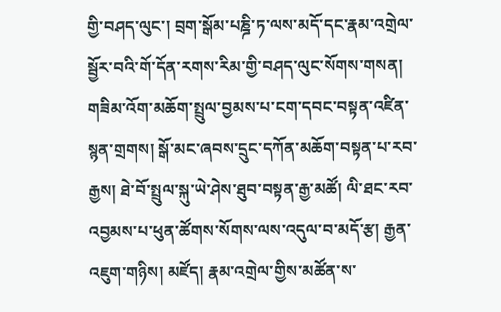གྱི་བཤད་ལུང་། བྲག་སྒོམ་པཎྜི་ཏ་ལས་མདོ་དང་རྣམ་འགྲེལ་སྦྱོར་བའི་གོ་དོན་རགས་རིམ་གྱི་བཤད་ལུང་སོགས་གསན། གཟིམ་འོག་མཆོག་སྤྲུལ་བྱམས་པ་ངག་དབང་བསྟན་འཛིན་སྙན་གྲགས། སྒོ་མང་ཞབས་དྲུང་དཀོན་མཆོག་བསྟན་པ་རབ་རྒྱས། ཐེ་བོ་སྤྲུལ་སྐུ་ཡེ་ཤེས་ཐུབ་བསྟན་རྒྱ་མཚོ། ལི་ཐང་རབ་འབྱམས་པ་ཕུན་ཚོགས་སོགས་ལས་འདུལ་བ་མདོ་རྩ། རྒྱན་འཇུག་གཉིས། མཛོད། རྣམ་འགྲེལ་གྱིས་མཚོན་ས་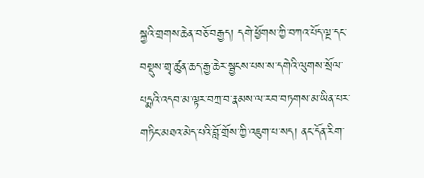སྐྱའི་གྲགས་ཆེན་བཅོ་བརྒྱད། དགེ་ཕྱོགས་ཀྱི་བཀའ་པོད་ལྔ་དང་བསྡུས་གྲྭ་ཚུན་ཆད་རྒྱ་ཆེར་སྦྱངས་པས་ས་དགེའི་ལུགས་སྲོལ་པདྨའི་འདབ་མ་ལྟར་བཀྲ་བ་རྣམས་ལ་རབ་བཏགས་མ་ཡིན་པར་གཏིང་མཐའ་མེད་པའི་བློ་གྲོས་ཀྱི་འཇུག་པ་སད། ནང་དོན་རིག་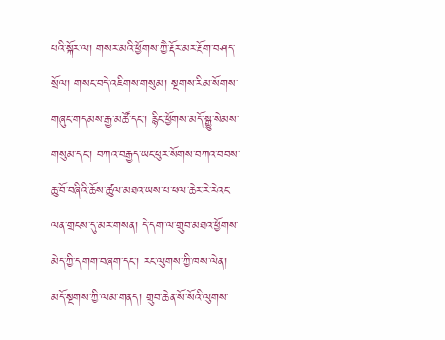པའི་སྐོར་ལ། གསར་མའི་ཕྱོགས་ཀྱཻ་རྡོར་མར་རྔོག་བཤད་སྲོལ། གསང་བདེ་འཇིགས་གསུམ། སྔགས་རིམ་སོགས་གཞུང་གདམས་རྒྱ་མཚོ་དང་། རྙིང་ཕྱོགས་མདོ་སྒྱུ་སེམས་གསུམ་དང་། བཀའ་བརྒྱད་ཡང་ཕུར་སོགས་བཀའ་བབས་ཆུ་བོ་བཞིའི་ཆོས་ཚུལ་མཐའ་ཡས་པ་ཕལ་ཆེར་རེ་རེའང་ལན་གྲངས་དུ་མར་གསན། དེ་དག་ལ་གྲུབ་མཐའ་ཕྱོགས་མེད་ཀྱི་དགག་བཞག་དང་། རང་ལུགས་ཀྱི་ཁས་ལེན། མདོ་སྔགས་ཀྱི་ལམ་གནད། གྲུབ་ཆེན་སོ་སོའི་ལུགས་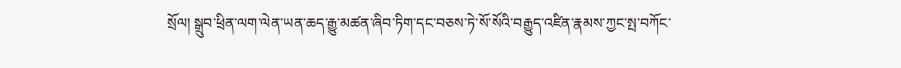སྲོལ། སྒྲུབ་ཕྲིན་ལག་ལེན་ཡན་ཆད་རྒྱུ་མཚན་ཞིབ་ཏིག་དང་བཅས་ཏེ་སོ་སོའི་བརྒྱུད་འཛིན་རྣམས་ཀྱང་སྤ་བཀོང་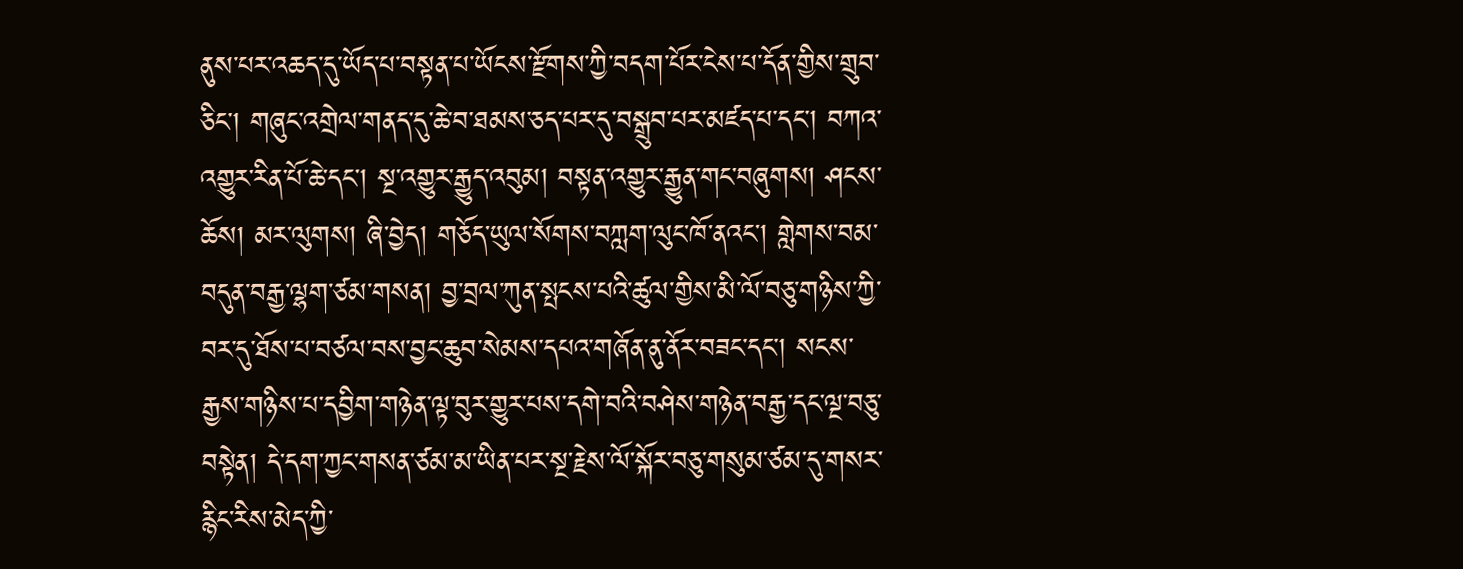ནུས་པར་འཆད་དུ་ཡོད་པ་བསྟན་པ་ཡོངས་རྫོགས་ཀྱི་བདག་པོར་ངེས་པ་དོན་གྱིས་གྲུབ་ཅིང་། གཞུང་འགྲེལ་གནད་དུ་ཆེ་བ་ཐམས་ཅད་པར་དུ་བསྒྲུབ་པར་མཛད་པ་དང་། བཀའ་འགྱུར་རིན་པོ་ཆེ་དང་། སྔ་འགྱུར་རྒྱུད་འབུམ། བསྟན་འགྱུར་རྒྱུན་གང་བཞུགས། ཤངས་ཆོས། མར་ལུགས། ཞི་བྱེད། གཅོད་ཡུལ་སོགས་བཀླག་ལུང་ཁོ་ནའང་། གླེགས་བམ་བདུན་བརྒྱ་ལྷག་ཙམ་གསན། བྱ་བྲལ་ཀུན་སྤངས་པའི་ཚུལ་གྱིས་མི་ལོ་བཅུ་གཉིས་ཀྱི་བར་དུ་ཐོས་པ་བཙལ་བས་བྱང་ཆུབ་སེམས་དཔའ་གཞོན་ནུ་ནོར་བཟང་དང་། སངས་རྒྱས་གཉིས་པ་དབྱིག་གཉེན་ལྟ་བུར་གྱུར་པས་དགེ་བའི་བཤེས་གཉེན་བརྒྱ་དང་ལྔ་བཅུ་བསྟེན། དེ་དག་ཀྱང་གསན་ཙམ་མ་ཡིན་པར་སྔ་རྗེས་ལོ་སྐོར་བཅུ་གསུམ་ཙམ་དུ་གསར་རྙིང་རིས་མེད་ཀྱི་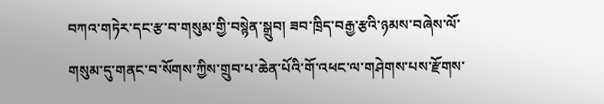བཀའ་གཏེར་དང་རྩ་བ་གསུམ་གྱི་བསྙེན་སྒྲུབ། ཟབ་ཁྲིད་བརྒྱ་རྩའི་ཉམས་བཞེས་ལོ་གསུམ་དུ་གནང་བ་སོགས་ཀྱིས་གྲུབ་པ་ཆེན་པོའི་གོ་འཕང་ལ་གཤེགས་པས་རྫོགས་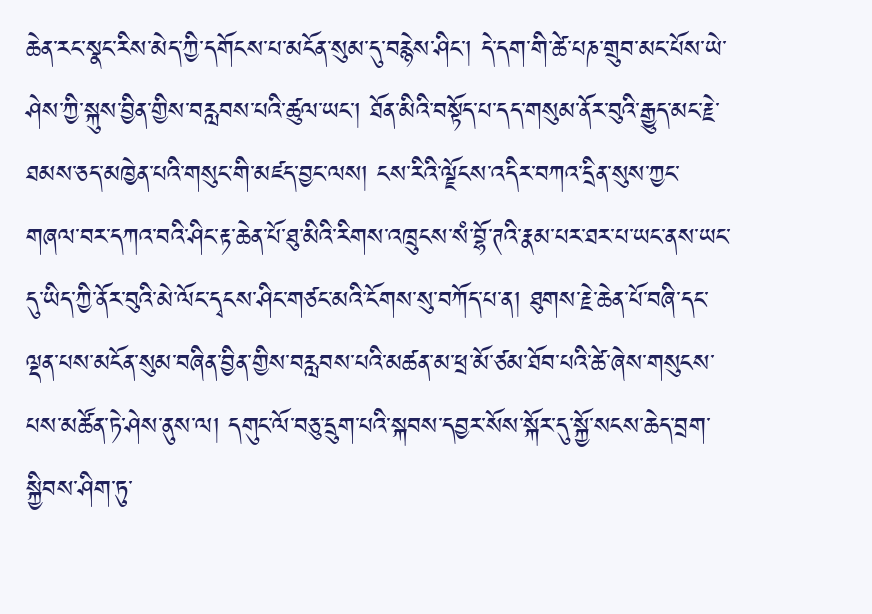ཆེན་རང་སྣང་རིས་མེད་ཀྱི་དགོངས་པ་མངོན་སུམ་དུ་བརྙེས་ཤིང་། དེ་དག་གི་ཚེ་པཎ་གྲུབ་མང་པོས་ཡེ་ཤེས་ཀྱི་སྐུས་བྱིན་གྱིས་བརླབས་པའི་ཚུལ་ཡང་། ཐོན་མིའི་བསྟོད་པ་དད་གསུམ་ནོར་བུའི་རྒྱུད་མང་རྗེ་ཐམས་ཅད་མཁྱེན་པའི་གསུང་གི་མཛད་བྱང་ལས། ངས་རིའི་ལྗོངས་འདིར་བཀའ་དྲིན་སུས་ཀྱང་གཞལ་བར་དཀའ་བའི་ཤིང་རྟ་ཆེན་པོ་ཐུ་མིའི་རིགས་འཁྲུངས་སཾ་བྷོ་ཊའི་རྣམ་པར་ཐར་པ་ཡང་ནས་ཡང་དུ་ཡིད་ཀྱི་ནོར་བུའི་མེ་ལོང་དྭངས་ཤིང་གཙང་མའི་ངོགས་སུ་བཀོད་པ་ན། ཐུགས་རྗེ་ཆེན་པོ་བཞི་དང་ལྡན་པས་མངོན་སུམ་བཞིན་བྱིན་གྱིས་བརླབས་པའི་མཚན་མ་ཕྲ་མོ་ཙམ་ཐོབ་པའི་ཚེ་ཞེས་གསུངས་པས་མཚོན་ཏེ་ཤེས་ནུས་ལ། དགུང་ལོ་བཅུ་དྲུག་པའི་སྐབས་དབྱར་སོས་སྐོར་དུ་སྐྱོ་སངས་ཆེད་བྲག་སྐྱིབས་ཤིག་ཏུ་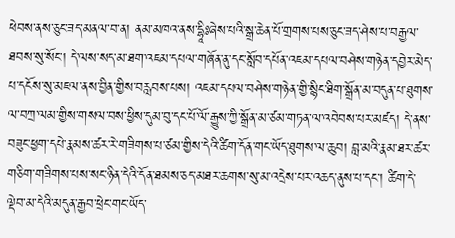ཕེབས་ནས་ཅུང་ཟད་མནལ་བ་ན། ནམ་མཁའ་ནས་དྷཱིཿཞེས་པའི་སྒྲ་ཆེན་པོ་གྲགས་པས་ཅུང་ཟད་ཤེས་པ་བརྒྱལ་ཐབས་སུ་སོང་། དེ་ལས་སད་མ་ཐག་འཇམ་དཔལ་གཞོན་ནུ་དང་སློབ་དཔོན་འཇམ་དཔལ་བཤེས་གཉེན་དབྱེར་མེད་པ་དངོས་སུ་མཇལ་ནས་བྱིན་གྱིས་བརླབས་པས། འཇམ་དཔལ་བཤེས་གཉེན་གྱི་སྙིང་ཐིག་སྒྲོན་མ་བདུན་པ་ཐུགས་ལ་བཀྲ་ལམ་གྱིས་གསལ་བས་ཕྱིས་དུམ་བུ་དང་པོ་ལོ་རྒྱུས་ཀྱི་སྒྲོན་མ་ཙམ་གཏན་ལ་འབེབས་པར་མཛད། དེ་ནས་བཟུང་ཕྱག་དཔེ་རྣམས་ཚར་རེ་གཟིགས་པ་ཙམ་གྱིས་དེའི་ཚིག་དོན་གང་ཡོད་ཐུགས་ལ་ཆུབ། བླ་མའི་རྣམ་ཐར་ཚར་གཅིག་གཟིགས་པས་སང་ཉིན་དེའི་དོན་ཐམས་ཅད་མཐར་ཆགས་སུ་མ་འདྲེས་པར་འཆད་ནུས་པ་དང་། ཚིག་དེ་ལྡེབ་མ་དེའི་མདུན་རྒྱབ་ཕྲེང་གང་ཡོད་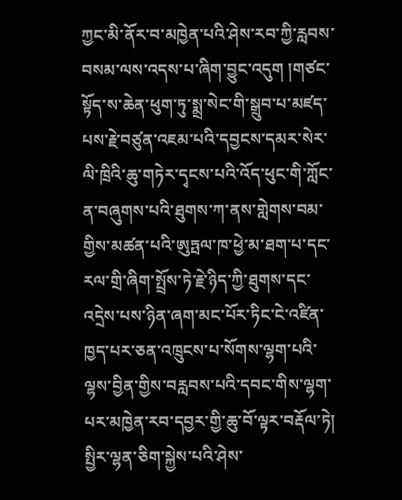ཀྱང་མི་ནོར་བ་མཁྱེན་པའི་ཤེས་རབ་ཀྱི་རླབས་བསམ་ལས་འདས་པ་ཞིག་བྱུང་འདུག །གཙང་སྟོད་ས་ཆེན་ཕུག་ཏུ་སྨྲ་སེང་གི་སྒྲུབ་པ་མཛད་པས་རྗེ་བཙུན་འཇམ་པའི་དབྱངས་དམར་སེར་ལི་ཁྲིའི་ཆུ་གཏེར་དྭངས་པའི་འོད་ཕུང་གི་ཀློང་ན་བཞུགས་པའི་ཐུགས་ཀ་ནས་གླེགས་བམ་གྱིས་མཚན་པའི་ཨུཏྤལ་ཁ་ཕྱེ་མ་ཐག་པ་དང་རལ་གྲི་ཞིག་སྤྲོས་ཏེ་རྗེ་ཉིད་ཀྱི་ཐུགས་དང་འདྲེས་པས་ཉིན་ཞག་མང་པོར་ཏིང་ངེ་འཛིན་ཁྱད་པར་ཅན་འཁྲུངས་པ་སོགས་ལྷག་པའི་ལྷས་བྱིན་གྱིས་བརླབས་པའི་དབང་གིས་ལྷག་པར་མཁྱེན་རབ་དབྱར་གྱི་ཆུ་བོ་ལྟར་བརྡོལ་ཏེ། སྤྱིར་ལྷན་ཅིག་སྐྱེས་པའི་ཤེས་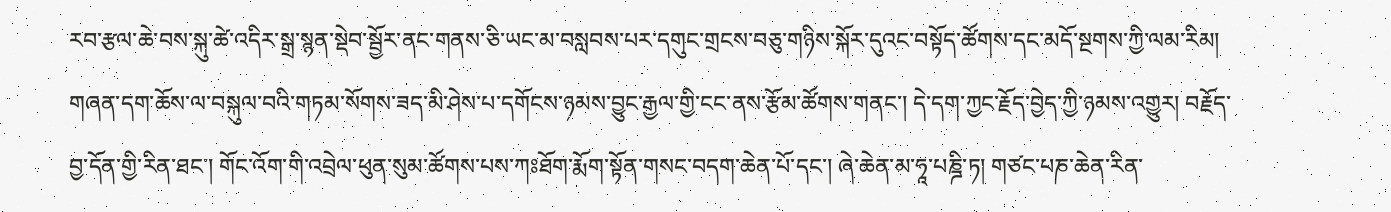རབ་རྩལ་ཆེ་བས་སྐུ་ཚེ་འདིར་སྒྲ་སྙན་སྡེབ་སྦྱོར་ནང་གནས་ཅི་ཡང་མ་བསླབས་པར་དགུང་གྲངས་བཅུ་གཉིས་སྐོར་དུའང་བསྟོད་ཚོགས་དང་མདོ་སྔགས་ཀྱི་ལམ་རིམ། གཞན་དག་ཆོས་ལ་བསྐུལ་བའི་གཏམ་སོགས་ཟད་མི་ཤེས་པ་དགོངས་ཉམས་བྱུང་རྒྱལ་གྱི་ངང་ནས་རྩོམ་ཚོགས་གནང་། དེ་དག་ཀྱང་རྗོད་བྱེད་ཀྱི་ཉམས་འགྱུར། བརྗོད་བྱ་དོན་གྱི་རིན་ཐང་། གོང་འོག་གི་འབྲེལ་ཕུན་སུམ་ཚོགས་པས་ཀཿཐོག་རྨོག་སྟོན་གསང་བདག་ཆེན་པོ་དང་། ཞེ་ཆེན་མ་ཧཱ་པཎྜི་ཏ། གཙང་པཎ་ཆེན་རིན་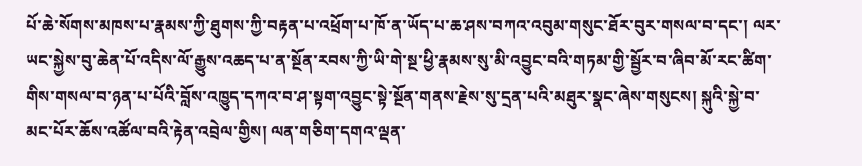པོ་ཆེ་སོགས་མཁས་པ་རྣམས་ཀྱི་ཐུགས་ཀྱི་བརྟན་པ་འཕྲོག་པ་ཁོ་ན་ཡོད་པ་ཆ་ཤས་བཀའ་འབུམ་གསུང་ཐོར་བུར་གསལ་བ་དང་། ལར་ཡང་སྐྱེས་བུ་ཆེན་པོ་འདིས་ལོ་རྒྱུས་འཆད་པ་ན་སྔོན་རབས་ཀྱི་ཡི་གེ་སྔ་ཕྱི་རྣམས་སུ་མི་འབྱུང་བའི་གཏམ་གྱི་སྦྱོར་བ་ཞིབ་མོ་རང་ཚིག་གིས་གསལ་བ་ཉན་པ་པོའི་བློས་འཁྱུད་དཀའ་བ་ཤ་སྟག་འབྱུང་སྟེ་སྔོན་གནས་རྗེས་སུ་དྲན་པའི་མཐུར་སྣང་ཞེས་གསུངས། སྐུའི་སྐྱེ་བ་མང་པོར་ཆོས་འཚོལ་བའི་རྟེན་འབྲེལ་གྱིས། ལན་གཅིག་དགའ་ལྡན་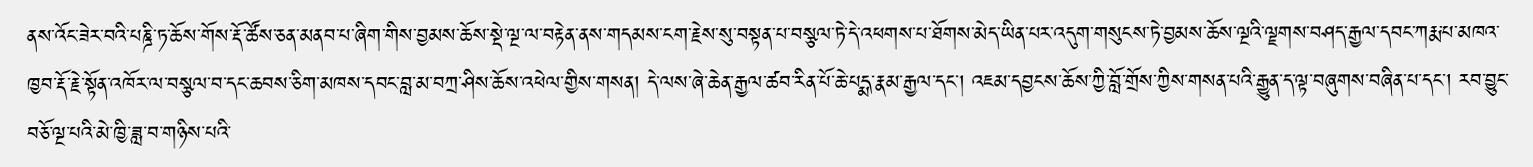ནས་འོང་ཟེར་བའི་པཎྜི་ཏ་ཆོས་གོས་རྡོ་ཚོས་ཅན་མནབ་པ་ཞིག་གིས་བྱམས་ཆོས་སྡེ་ལྔ་ལ་བརྟེན་ནས་གདམས་ངག་རྗེས་སུ་བསྟན་པ་བསྩལ་ཏེ་དེ་འཕགས་པ་ཐོགས་མེད་ཡིན་པར་འདུག་གསུངས་ཏེ་བྱམས་ཆོས་ལྔའི་ལྗགས་བཤད་རྒྱལ་དབང་ཀརྨ་པ་མཁའ་ཁྱབ་རྡོ་རྗེ་སྟོན་འཁོར་ལ་བསྩལ་བ་དང་ཆབས་ཅིག་མཁས་དབང་བླ་མ་བཀྲ་ཤིས་ཆོས་འཕེལ་གྱིས་གསན། དེ་ལས་ཞེ་ཆེན་རྒྱལ་ཚབ་རིན་པོ་ཆེ་པདྨ་རྣམ་རྒྱལ་དང་། འཇམ་དབྱངས་ཆོས་ཀྱི་བློ་གྲོས་ཀྱིས་གསན་པའི་རྒྱུན་ད་ལྟ་བཞུགས་བཞིན་པ་དང་། རབ་བྱུང་བཅོ་ལྔ་པའི་མེ་ཁྱི་ཟླ་བ་གཉིས་པའི་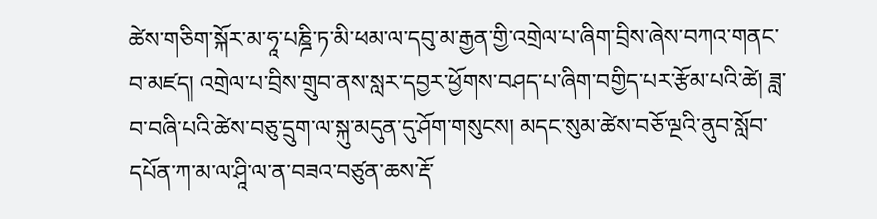ཚེས་གཅིག་སྐོར་མ་ཧཱ་པཎྜི་ཏ་མི་ཕམ་ལ་དབུ་མ་རྒྱན་གྱི་འགྲེལ་པ་ཞིག་བྲིས་ཞེས་བཀའ་གནང་བ་མཛད། འགྲེལ་པ་བྲིས་གྲུབ་ནས་སླར་དབྱར་ཕྱོགས་བཤད་པ་ཞིག་བགྱིད་པར་རྩོམ་པའི་ཚེ། ཟླ་བ་བཞི་པའི་ཚེས་བཅུ་དྲུག་ལ་སྐུ་མདུན་དུ་ཤོག་གསུངས། མདང་སུམ་ཚེས་བཅོ་ལྔའི་ནུབ་སློབ་དཔོན་ཀ་མ་ལ་ཤཱི་ལ་ན་བཟའ་བཙུན་ཆས་རྡོ་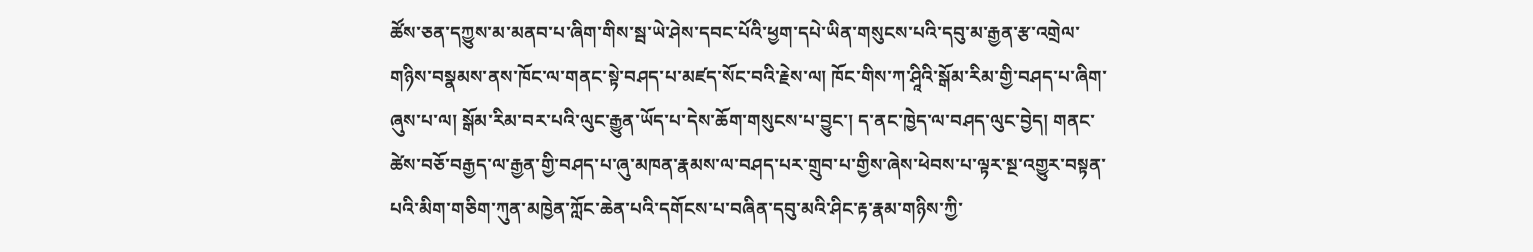ཚོས་ཅན་དཀྱུས་མ་མནབ་པ་ཞིག་གིས་སྦ་ཡེ་ཤེས་དབང་པོའི་ཕྱག་དཔེ་ཡིན་གསུངས་པའི་དབུ་མ་རྒྱན་རྩ་འགྲེལ་གཉིས་བསྣམས་ནས་ཁོང་ལ་གནང་སྟེ་བཤད་པ་མཛད་སོང་བའི་རྗེས་ལ། ཁོང་གིས་ཀ་ཤཱིའི་སྒོམ་རིམ་གྱི་བཤད་པ་ཞིག་ཞུས་པ་ལ། སྒོམ་རིམ་བར་པའི་ལུང་རྒྱུན་ཡོད་པ་དེས་ཆོག་གསུངས་པ་བྱུང་། ད་ནང་ཁྱེད་ལ་བཤད་ལུང་བྱེད། གནང་ཚེས་བཅོ་བརྒྱད་ལ་རྒྱན་གྱི་བཤད་པ་ཞུ་མཁན་རྣམས་ལ་བཤད་པར་གྲུབ་པ་གྱིས་ཞེས་ཕེབས་པ་ལྟར་སྔ་འགྱུར་བསྟན་པའི་མིག་གཅིག་ཀུན་མཁྱེན་ཀློང་ཆེན་པའི་དགོངས་པ་བཞིན་དབུ་མའི་ཤིང་རྟ་རྣམ་གཉིས་ཀྱི་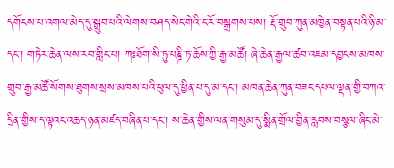དགོངས་པ་འགལ་མེད་དུ་སྒྲུབ་པའི་ལེགས་བཤད་སེང་གེའི་ང་རོ་བསྒྲགས་པས། རྡོ་གྲུབ་ཀུན་མཁྱེན་བསྟན་པའི་ཉི་མ་དང་། གཏེར་ཆེན་ལས་རབ་གླིང་པ། ཀཿཐོག་སི་ཏུ་པཎྜི་ཏ་ཆོས་ཀྱི་རྒྱ་མཚོ། ཞེ་ཆེན་རྒྱལ་ཚབ་འཇམ་དབྱངས་མཁས་གྲུབ་རྒྱ་མཚོ་སོགས་ཐུགས་སྲས་མཁས་པའི་ཕུལ་དུ་ཕྱིན་པ་དུ་མ་དང་། མཁན་ཆེན་ཀུན་བཟང་དཔལ་ལྡན་གྱི་བཀའ་དྲིན་གྱིས་ད་ལྟའང་འཆད་ཉན་མཛད་བཞིན་པ་དང་། ས་ཆེན་གྱིས་ལན་གསུམ་དུ་སྨིན་གྲོལ་བྱིན་རླབས་བསྩལ་ཞིང་མེ་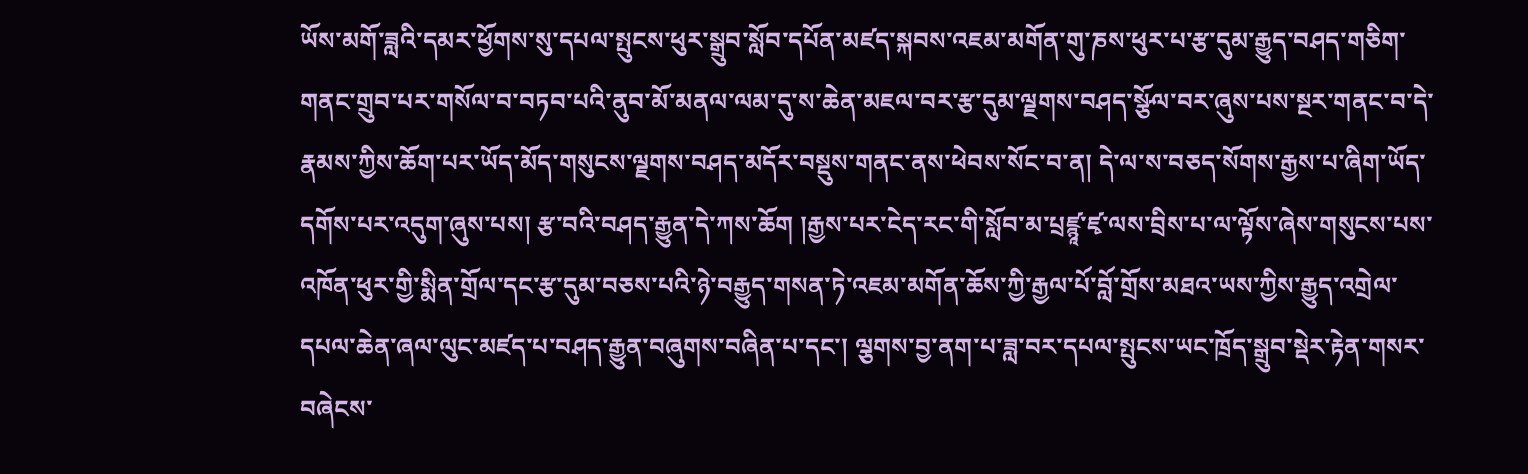ཡོས་མགོ་ཟླའི་དམར་ཕྱོགས་སུ་དཔལ་སྤུངས་ཕུར་སྒྲུབ་སློབ་དཔོན་མཛད་སྐབས་འཇམ་མགོན་གུ་ཎས་ཕུར་པ་རྩ་དུམ་རྒྱུད་བཤད་གཅིག་གནང་གྲུབ་པར་གསོལ་བ་བཏབ་པའི་ནུབ་མོ་མནལ་ལམ་དུ་ས་ཆེན་མཇལ་བར་རྩ་དུམ་ལྗགས་བཤད་སྩོལ་བར་ཞུས་པས་སྔར་གནང་བ་དེ་རྣམས་ཀྱིས་ཆོག་པར་ཡོད་མོད་གསུངས་ལྗགས་བཤད་མདོར་བསྡུས་གནང་ནས་ཕེབས་སོང་བ་ན། དེ་ལ་ས་བཅད་སོགས་རྒྱས་པ་ཞིག་ཡོད་དགོས་པར་འདུག་ཞུས་པས། རྩ་བའི་བཤད་རྒྱུན་དེ་ཀས་ཆོག །རྒྱས་པར་ངེད་རང་གི་སློབ་མ་པྲཛྙཱ་ཛྭ་ལས་བྲིས་པ་ལ་ལྟོས་ཞེས་གསུངས་པས་འཁོན་ཕུར་གྱི་སྨིན་གྲོལ་དང་རྩ་དུམ་བཅས་པའི་ཉེ་བརྒྱུད་གསན་ཏེ་འཇམ་མགོན་ཆོས་ཀྱི་རྒྱལ་པོ་བློ་གྲོས་མཐའ་ཡས་ཀྱིས་རྒྱུད་འགྲེལ་དཔལ་ཆེན་ཞལ་ལུང་མཛད་པ་བཤད་རྒྱུན་བཞུགས་བཞིན་པ་དང་། ལྕགས་བྱ་ནག་པ་ཟླ་བར་དཔལ་སྤུངས་ཡང་ཁྲོད་སྒྲུབ་སྡེར་རྟེན་གསར་བཞེངས་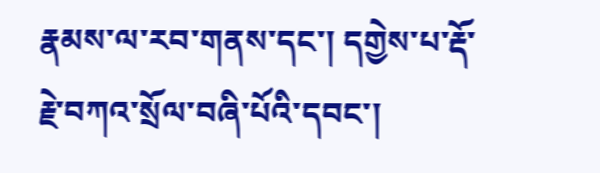རྣམས་ལ་རབ་གནས་དང་། དགྱེས་པ་རྡོ་རྗེ་བཀའ་སྲོལ་བཞི་པོའི་དབང་།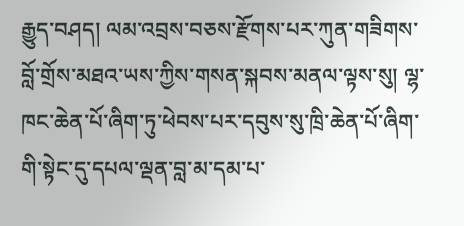རྒྱུད་བཤད། ལམ་འབྲས་བཅས་རྫོགས་པར་ཀུན་གཟིགས་བློ་གྲོས་མཐའ་ཡས་ཀྱིས་གསན་སྐབས་མནལ་ལྟས་སུ། ལྷ་ཁང་ཆེན་པོ་ཞིག་ཏུ་ཕེབས་པར་དབུས་སུ་ཁྲི་ཆེན་པོ་ཞིག་གི་སྟེང་དུ་དཔལ་ལྡན་བླ་མ་དམ་པ་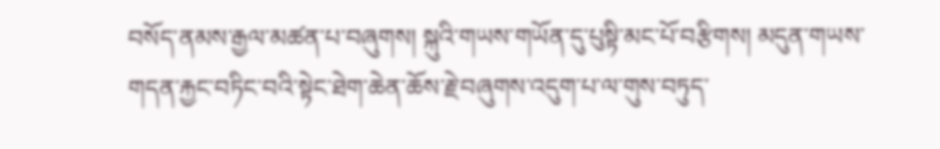བསོད་ནམས་རྒྱལ་མཚན་པ་བཞུགས། སྐུའི་གཡས་གཡོན་དུ་པུསྟི་མང་པོ་བརྩིགས། མདུན་གཡས་གདན་རྐྱང་བཏིང་བའི་སྟེང་ཐེག་ཆེན་ཆོས་རྗེ་བཞུགས་འདུག་པ་ལ་གུས་བཏུད་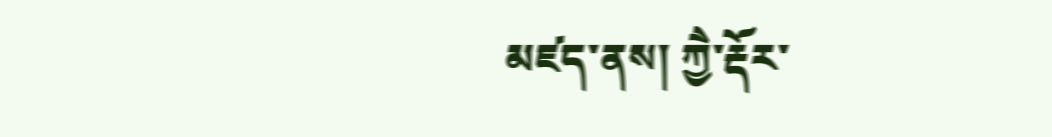མཛད་ནས། ཀྱཻ་རྡོར་